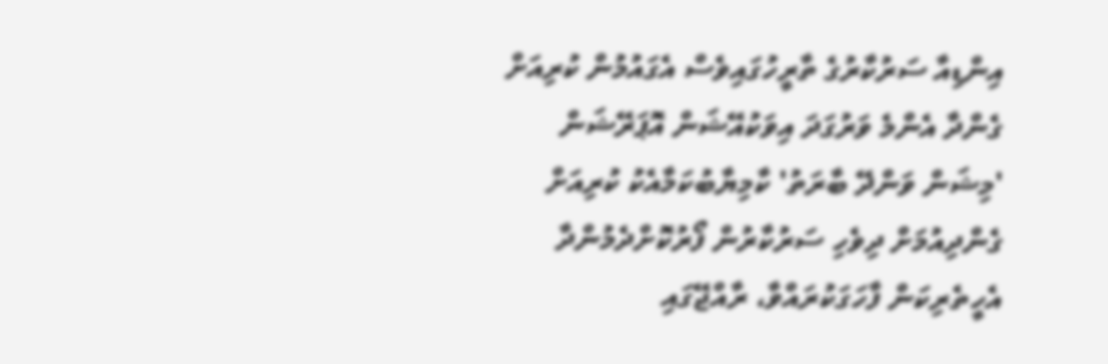އިންޑިއާ ސަރުކާރުގެ ތާރީހުގައިވެސް އެގައުމުން ކުރިއަށް ގެންދާ އެންމެ ވަރުގަދަ އިވަކުއޭޝަން އޮޕަރޭޝަން 'މިޝަން ވަންދޭ ބާރަތު' ކާމިޔާބުކަމާއެކު ކުރިއަށް ގެންދިއުމަށް ދިވެހި ސަރުކާރުން ފޯރުކޮށްދެމުންދާ އެހީތެރިކަން ފާހަގަކުރައްވާ، ރާއްޖޭގައި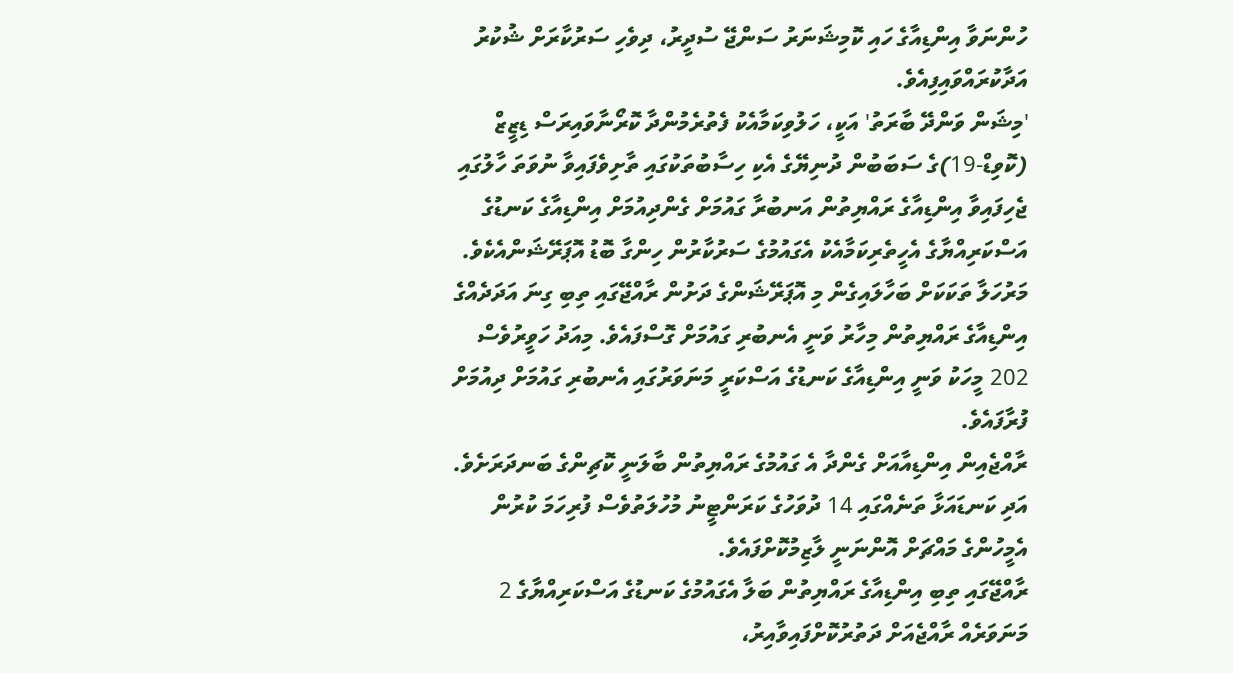ހުންނަވާ އިންޑިއާގެ ހައި ކޮމިޝަނަރު ސަންޖޭ ސުދީރު، ދިވެހި ސަރުކާރަށް ޝުކުރު އަދާކުރައްވައިފިއެވެ.
'މިޝަން ވަންދޭ ބާރަތު' އަކީ، ހަލުވިކަމާއެކު ފެތުރެމުންދާ ކޮރޯނާވައިރަސް ޑިޒީޒް (ކޮވިޑް-19)ގެ ސަބަބުން ދުނިޔޭގެ އެކި ހިސާބުތަކުގައި ތާށިވެފައިވާ ނުވަތަ ހާލުގައި ޖެހިފައިވާ އިންޑިއާގެ ރައްޔިތުން އަނބުރާ ގައުމަށް ގެންދިއުމަށް އިންޑިއާގެ ކަނޑުގެ އަސްކަރިއްޔާގެ އެހީތެރިކަމާއެކު އެގައުމުގެ ސަރުކާރުން ހިންގާ ބޮޑު އޮޕަރޭޝަންއެކެވެ.
މަރުހަލާ ތަކަކަށް ބަހާލައިގެން މި އޮޕަރޭޝަންގެ ދަށުން ރާއްޖޭގައި ތިބި ގިނަ އަދަދެއްގެ އިންޑިއާގެ ރައްޔިތުން މިހާރު ވަނީ އެނބުރި ގައުމަށް ގޮސްފައެވެ. މިއަދު ހަވީރުވެސް 202 މީހަކު ވަނީ އިންޑިއާގެ ކަނޑުގެ އަސްކަރީ މަނަވަރުގައި އެނބުރި ގައުމަށް ދިއުމަށް ފުރާފައެވެ.
ރާއްޖެއިން އިންޑިއާއަށް ގެންދާ އެ ގައުމުގެ ރައްޔިތުން ބާލަނީ ކޮޗިންގެ ބަނދަރަށެވެ. އަދި ކަނޑައަޅާ ތަނެއްގައި 14 ދުވަހުގެ ކަރަންޓީނު މުހުލަތުވެސް ފުރިހަމަ ކުރުން އެމީހުންގެ މައްޗަށް އޮންނަނީ ލާޒިމުކޮށްފައެވެ.
ރާއްޖޭގައި ތިބި އިންޑިއާގެ ރައްޔިތުން ބަލާ އެގައުމުގެ ކަނޑުގެ އަސްކަރިއްޔާގެ 2 މަނަވަރެއް ރާއްޖެއަށް ދަތުރުކޮށްފައިވާއިރު،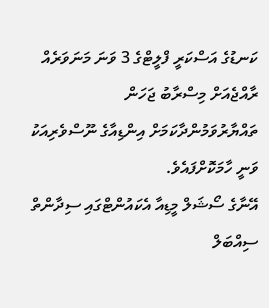ކަނޑުގެ އަސްކަރީ ފްލީޓްގެ 3 ވަނަ މަނަވަރެއް ރާއްޖެއަށް މިސްރާބު ޖަހަން ތައްޔާރުވަމުންދާކަމަށް އިންޑިއާގެ ނޫސްވެރިއަކު ވަނީ ހާމަކޮށްފައެވެ.
އޭނާގެ ސޯޝަލް މީޑިއާ އެކައުންޓްގައި ސިދާންތް ސިއްބަލް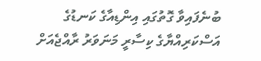ބުނެފައިވާ ގޮތުގައި އިންޑިއާގެ ކަނޑުގެ އަސްކަރިއްޔާގެ ކިސާރީ މަނަވަރު ރާއްޖެއަށް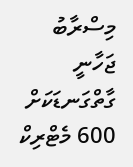މިސްރާބު ޖަހާނީ ގާތްގަނޑަކަށް 600 މެޓްރިކް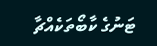ޓަނުގެ ކާބޯތަކެއްޗާ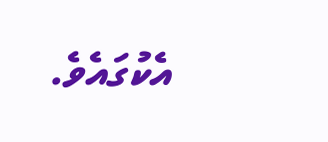އެކުގައެވެ.